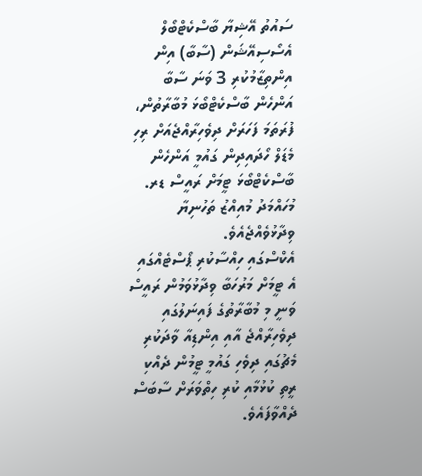ސައުތު އޭޝިޔާ ބާސްކެޓްބޯލް އެސޯސިއޭޝަން (ސާބާ) އިން އިންތިޒާމުކުރި 3 ވަނަ ސާބާ އަންހެން ބާސްކެޓްބޯޅަ މުބާރާތުން، ފުރަތަމަ ފަހަރަށް ދިވެހިރާއްޖެއަށް ރިހި މެޑަލް ހޯދައިދިން ގައުމީ އަންހެން ބާސްކެޓްބޯޅަ ޓީމަށް ރައީސް ޑރ. މުހައްމަދު މުއިއްޒު ތަހުނިޔާ ވިދާޅުވެއްޖެއެވެ.
އެކްސްގައި ހިއްސާކުރި ޕޯސްޓެއްގައި އެ ޓީމަށް މަރުހަބާ ވިދާޅުވަމުން ރައީސް ވަނީ މި މުބާރާތުގެ ފައިނަލުގައި ދިވެހިރާއްޖެ އާއި އިންޑިއާ ވާދަކުރި މެޗުގައި ދިވެހި ގައުމީ ޓީމުން ދެއްކި ރީތި ކުޅުމާއި ކުރި ހިތްވަރަށް ސާބަސް ދެއްވާފައެވެ.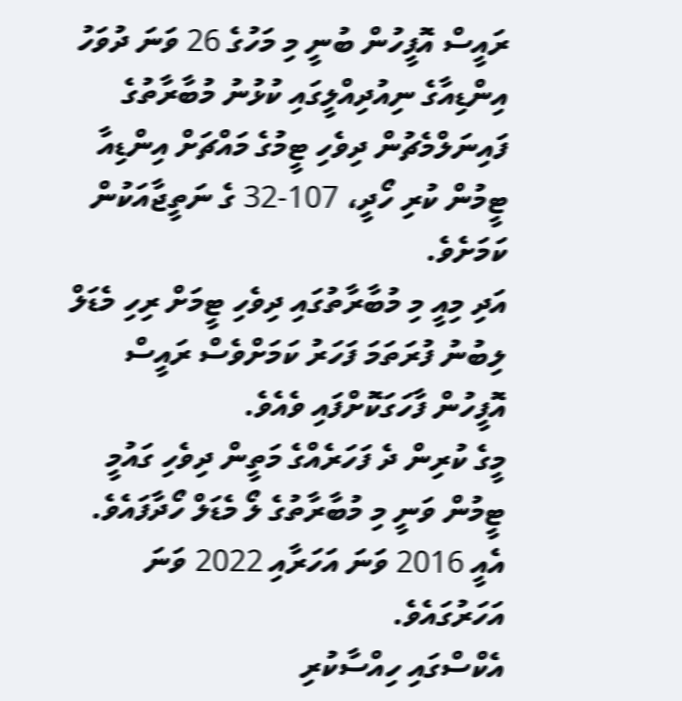ރައީސް އޮފީހުން ބުނީ މި މަހުގެ 26 ވަނަ ދުވަހު އިންޑިއާގެ ނިއުދިއްލީގައި ކުޅުނު މުބާރާތުގެ ފައިނަލްމެޗުން ދިވެހި ޓީމުގެ މައްޗަށް އިންޑިއާ ޓީމުން ކުރި ހޯދީ، 107-32 ގެ ނަތީޖާއަކުން ކަމަށެވެ.
އަދި މިއީ މި މުބާރާތުގައި ދިވެހި ޓީމަށް ރިހި މެޑަލް ލިބުނު ފުރަތަމަ ފަހަރު ކަމަށްވެސް ރައީސް އޮފީހުން ފާހަގަކޮށްފައި ވެއެވެ.
މީގެ ކުރިން ދެ ފަހަރެއްގެ މަތީން ދިވެހި ގައުމީ ޓީމުން ވަނީ މި މުބާރާތުގެ ލޯ މެޑަލް ހޯދާފައެވެ. އެއީ 2016 ވަނަ އަހަރާއި 2022 ވަނަ އަހަރުގައެވެ.
އެކްސްގައި ހިއްސާކުރި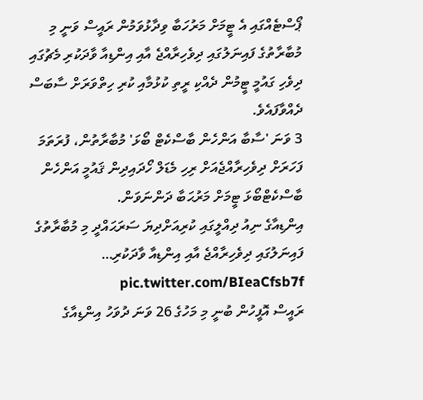ޕޯސްޓެއްގައި އެ ޓީމަށް މަރުހަބާ ވިދާޅުވަމުން ރައީސް ވަނީ މި މުބާރާތުގެ ފައިނަލުގައި ދިވެހިރާއްޖެ އާއި އިންޑިއާ ވާދަކުރި މެޗުގައި ދިވެހި ގައުމީ ޓީމުން ދެއްކި ރީތި ކުޅުމާއި ކުރި ހިތްވަރަށް ސާބަސް ދެއްވާފައެވެ.
3 ވަނަ 'ސާބާ އަންހެން ބާސްކެޓް ބޯޅަ' މުބާރާތުން، ފުރަތަމަ ފަހަރަށް ދިވެހިރާއްޖެއަށް ރިހި މެޑަލް ހޯދައިދިން ޤައުމީ އަންހެން ބާސްކެޓްބޯޅަ ޓީމަށް މަރުޙަބާ ދަންނަވަން.
އިންޑިއާގެ ނިއު ދިއްލީގައި ކުރިއަށްދިޔަ ސަރަޙައްދީ މި މުބާރާތުގެ ފައިނަލުގައި ދިވެހިރާއްޖެ އާއި އިންޑިއާ ވާދަކުރި… pic.twitter.com/BIeaCfsb7f
ރައީސް އޮފީހުން ބުނީ މި މަހުގެ 26 ވަނަ ދުވަހު އިންޑިއާގެ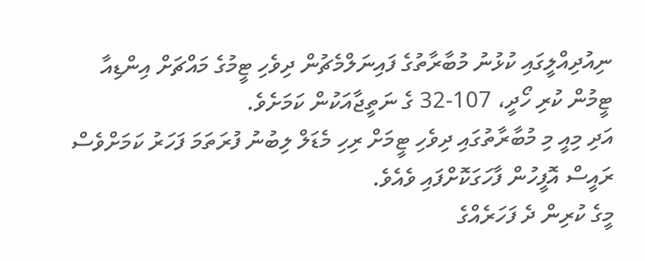ނިއުދިއްލީގައި ކުޅުނު މުބާރާތުގެ ފައިނަލްމެޗުން ދިވެހި ޓީމުގެ މައްޗަށް އިންޑިއާ ޓީމުން ކުރި ހޯދީ، 107-32 ގެ ނަތީޖާއަކުން ކަމަށެވެ.
އަދި މިއީ މި މުބާރާތުގައި ދިވެހި ޓީމަށް ރިހި މެޑަލް ލިބުނު ފުރަތަމަ ފަހަރު ކަމަށްވެސް ރައީސް އޮފީހުން ފާހަގަކޮށްފައި ވެއެވެ.
މީގެ ކުރިން ދެ ފަހަރެއްގެ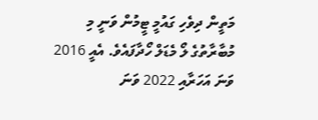މަތީން ދިވެހި ގައުމީ ޓީމުން ވަނީ މި މުބާރާތުގެ ލޯ މެޑަލް ހޯދާފައެވެ. އެއީ 2016 ވަނަ އަހަރާއި 2022 ވަނަ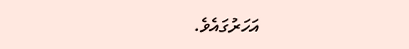އަހަރުގައެވެ.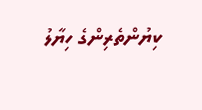ކިޔުންތެރިންގެ ހިޔާލު